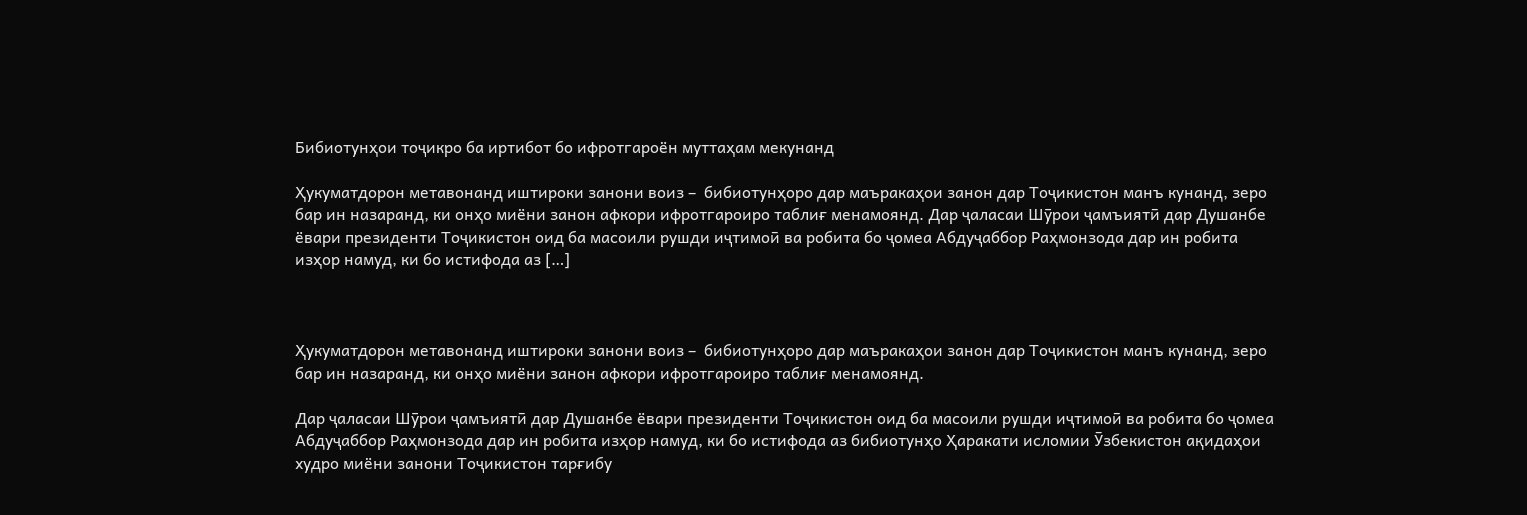Бибиотунҳои тоҷикро ба иртибот бо ифротгароён муттаҳам мекунанд

Ҳукуматдорон метавонанд иштироки занони воиз –  бибиотунҳоро дар маъракаҳои занон дар Тоҷикистон манъ кунанд, зеро бар ин назаранд, ки онҳо миёни занон афкори ифротгароиро таблиғ менамоянд. Дар ҷаласаи Шӯрои ҷамъиятӣ дар Душанбе ёвари президенти Тоҷикистон оид ба масоили рушди иҷтимоӣ ва робита бо ҷомеа Абдуҷаббор Раҳмонзода дар ин робита изҳор намуд, ки бо истифода аз […]



Ҳукуматдорон метавонанд иштироки занони воиз –  бибиотунҳоро дар маъракаҳои занон дар Тоҷикистон манъ кунанд, зеро бар ин назаранд, ки онҳо миёни занон афкори ифротгароиро таблиғ менамоянд.

Дар ҷаласаи Шӯрои ҷамъиятӣ дар Душанбе ёвари президенти Тоҷикистон оид ба масоили рушди иҷтимоӣ ва робита бо ҷомеа Абдуҷаббор Раҳмонзода дар ин робита изҳор намуд, ки бо истифода аз бибиотунҳо Ҳаракати исломии Ӯзбекистон ақидаҳои худро миёни занони Тоҷикистон тарғибу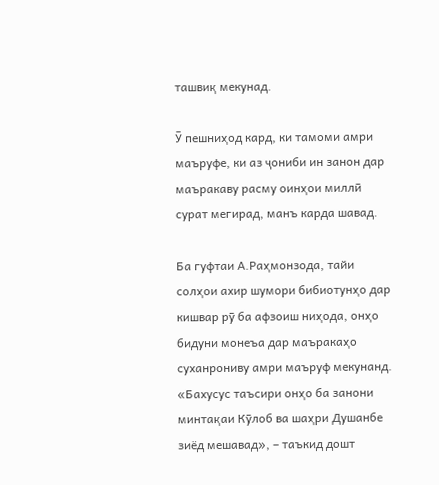ташвиқ мекунад.

Ӯ пешниҳод кард, ки тамоми амри маъруфе, ки аз ҷониби ин занон дар маъракаву расму оинҳои миллӣ сурат мегирад, манъ карда шавад.

Ба гуфтаи А.Раҳмонзода, тайи солҳои ахир шумори бибиотунҳо дар кишвар рӯ ба афзоиш ниҳода, онҳо бидуни монеъа дар маъракаҳо суханрониву амри маъруф мекунанд. «Бахусус таъсири онҳо ба занони минтақаи Кӯлоб ва шаҳри Душанбе зиёд мешавад», – таъкид дошт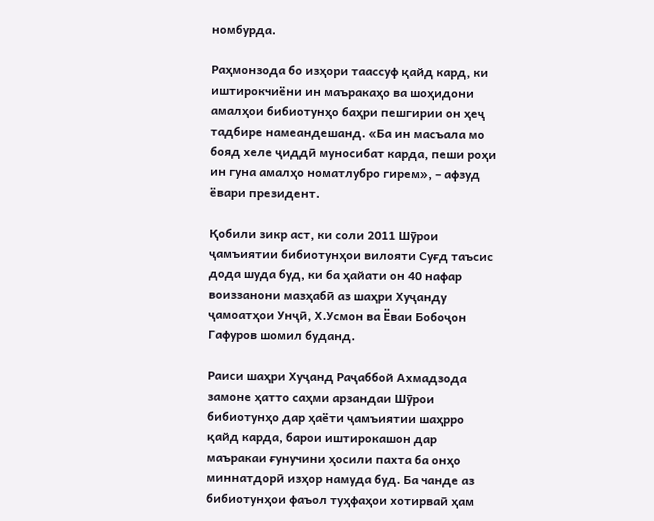номбурда.

Раҳмонзода бо изҳори таассуф қайд кард, ки иштирокчиёни ин маъракаҳо ва шоҳидони амалҳои бибиотунҳо баҳри пешгирии он ҳеҷ тадбире намеандешанд. «Ба ин масъала мо бояд хеле ҷиддӣ муносибат карда, пеши роҳи ин гуна амалҳо номатлубро гирем», – афзуд ёвари президент.

Қобили зикр аст, ки соли 2011 Шӯрои ҷамъиятии бибиотунҳои вилояти Суғд таъсис дода шуда буд, ки ба ҳайати он 40 нафар воиззанони мазҳабӣ аз шаҳри Хуҷанду ҷамоатҳои Унҷӣ, Х.Усмон ва Ёваи Бобоҷон Гафуров шомил буданд.

Раиси шаҳри Хуҷанд Раҷаббой Ахмадзода замоне ҳатто саҳми арзандаи Шӯрои бибиотунҳо дар ҳаёти ҷамъиятии шаҳрро қайд карда, барои иштирокашон дар маъракаи ғунучини ҳосили пахта ба онҳо миннатдорӣ изҳор намуда буд. Ба чанде аз бибиотунҳои фаъол туҳфаҳои хотирваӣ ҳам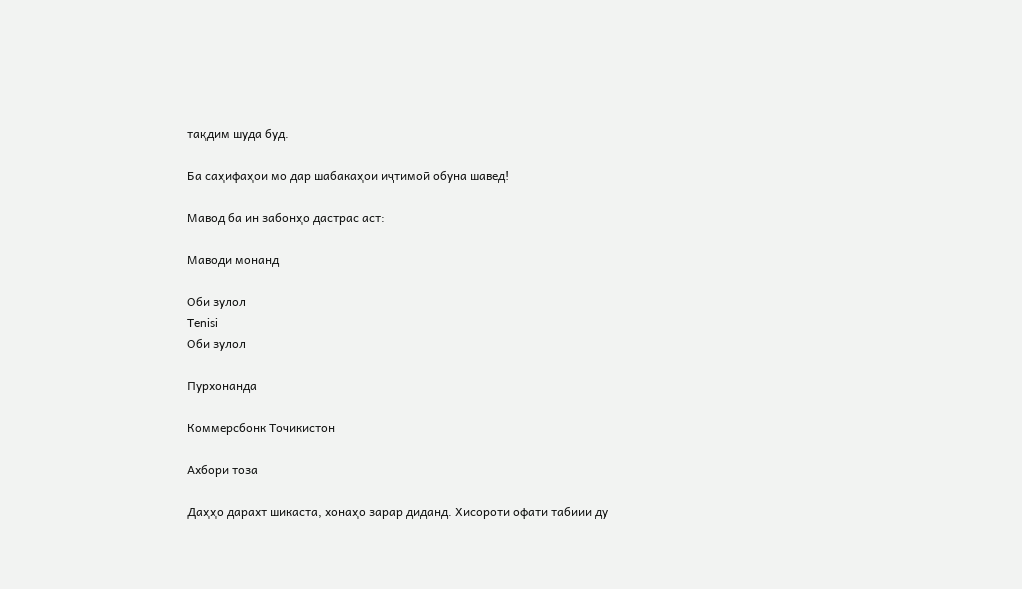тақдим шуда буд.

Ба саҳифаҳои мо дар шабакаҳои иҷтимоӣ обуна шавед!

Мавод ба ин забонҳо дастрас аст:

Маводи монанд

Оби зулол
Tenisi
Оби зулол

Пурхонанда

Коммерсбонк Точикистон

Ахбори тоза

Даҳҳо дарахт шикаста, хонаҳо зарар диданд. Хисороти офати табиии ду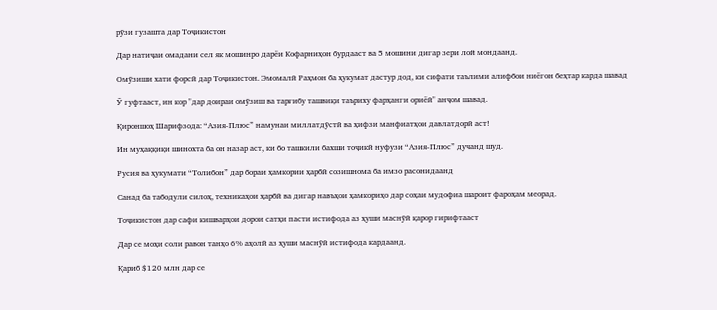рӯзи гузашта дар Тоҷикистон

Дар натиҷаи омадани сел як мошинро дарёи Кофарниҳон бурдааст ва 5 мошини дигар зери лой мондаанд.

Омӯзиши хати форсӣ дар Тоҷикистон. Эмомалӣ Раҳмон ба ҳукумат дастур дод, ки сифати таълими алифбои ниёгон беҳтар карда шавад

Ӯ гуфтааст, ин кор "дар доираи омӯзиш ва тарғибу ташвиқи таъриху фарҳанги ориёӣ" анҷом шавад.

Қироншоҳ Шарифзода: “Азия-Плюс” намунаи миллатдӯстӣ ва ҳифзи манфиатҳои давлатдорӣ аст!

Ин муҳаққиқи шинохта ба он назар аст, ки бо ташкили бахши тоҷикӣ нуфузи “Азия-Плюс” дучанд шуд.

Русия ва ҳукумати “Толибон” дар бораи ҳамкории ҳарбӣ созишнома ба имзо расонидаанд

Санад ба табодули силоҳ, техникаҳои ҳарбӣ ва дигар навъҳои ҳамкориҳо дар соҳаи мудофиа шароит фароҳам меорад.

Тоҷикистон дар сафи кишварҳои дорои сатҳи пасти истифода аз ҳуши маснӯӣ қарор гирифтааст

Дар се моҳи соли равон танҳо 6% аҳолӣ аз ҳуши маснӯӣ истифода кардаанд.

Қариб $120 млн дар се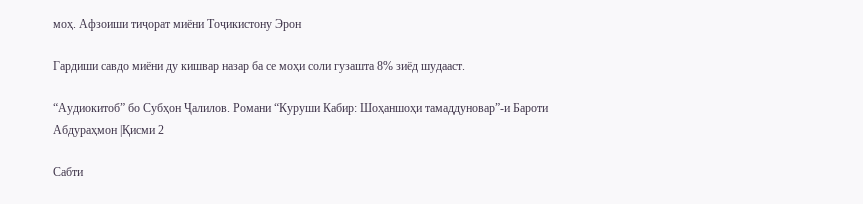моҳ. Афзоиши тиҷорат миёни Тоҷикистону Эрон

Гардиши савдо миёни ду кишвар назар ба се моҳи соли гузашта 8% зиёд шудааст.

“Аудиокитоб” бо Субҳон Ҷалилов. Романи “Куруши Кабир: Шоҳаншоҳи тамаддуновар”-и Бароти Абдураҳмон |Қисми 2

Cабти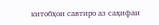китобҳои савтиро аз саҳифаи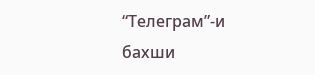“Телеграм”-и бахши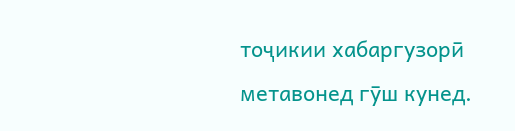тоҷикии хабаргузорӣ метавонед гӯш кунед.